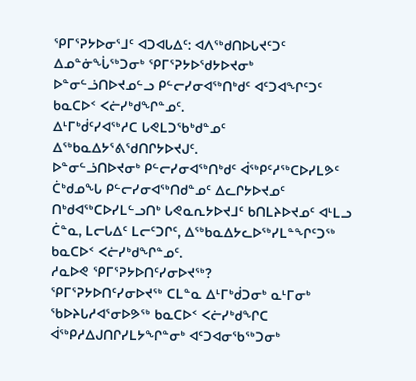ᕿᒥᕐᕈᔭᐅᓂᕐᒧᑦ ᐊᑐᐊᒐᐃᑦ: ᐊᐱᖅᑯᑎᐅᒐᔪᑦᑐᑦ
ᐃᓄᓐᓃᖔᖅᑐᓂᒃ ᕿᒥᕐᕈᔭᐅᖁᔭᐅᔪᓂᒃ ᐅᓐᓂᓪᓘᑎᐅᔪᓄᓪᓗ ᑭᓪᓕᓯᓂᐊᖅᑎᒃᑯᑦ ᐊᑦᑐᐊᖏᑦᑐᑦ ᑲᓇᑕᐅᑉ ᐸᓖᓯᒃᑯᖏᓐᓄᑦ.
ᐃᒻᒥᒃᑰᑦᓯᐊᖅᓱᑕ ᒐᕙᒪᑐᖃᒃᑯᓐᓄᑦ ᐃᖅᑲᓇᐃᔭᕐᕕᖁᑎᒋᔭᐅᔪᒍᑦ.
ᐅᓐᓂᓪᓘᑎᐅᔪᓂᒃ ᑭᓪᓕᓯᓂᐊᖅᑎᒃᑯᑦ ᐋᖅᑭᑦᓱᖅᑕᐅᓯᒪᕗᑦ ᑖᒃᑯᓄᖓ ᑭᓪᓕᓯᓂᐊᖅᑎᑯᓐᓄᑦ ᐃᓚᒋᔭᐅᔪᓄᑦ ᑎᒃᑯᐊᖅᑕᐅᓯᒪᓪᓗᑎᒃ ᒐᕙᓇᕆᔭᐅᔪᒧᑦ ᑲᑎᒪᔨᐅᔪᓄᑦ ᐊᒻᒪᓗ ᑖᓐᓇ, ᒪᓕᒐᐃᑦ ᒪᓕᑦᑐᒋᑦ, ᐃᖅᑲᓇᐃᔭᓚᐅᖅᓯᒪᓐᖏᑦᑐᖅ ᑲᓇᑕᐅᑉ ᐸᓖᓯᒃᑯᖏᓐᓄᑦ.
ᓱᓇᐅᕙ ᕿᒥᕐᕈᔭᐅᑎᑦᓯᓂᐅᔪᖅ?
ᕿᒥᕐᕈᔭᐅᑎᑦᓯᓂᐅᔪᖅ ᑕᒪᓐᓇ ᐃᒻᒥᒃᑰᑐᓂᒃ ᓇᒻᒥᓂᒃ ᖃᐅᔨᒐᓱᐊᕐᓂᐅᕗᖅ ᑲᓇᑕᐅᑉ ᐸᓖᓯᒃᑯᖏᑕ ᐋᖅᑭᓱᐃᒍᑎᒋᓯᒪᔭᖏᓐᓂᒃ ᐊᑦᑐᐊᓂᖃᖅᑐᓂᒃ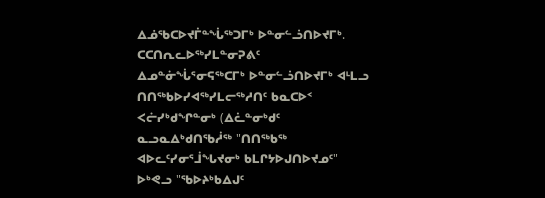ᐃᓅᖃᑕᐅᔪᒦᓐᖔᖅᑐᒥᒃ ᐅᓐᓂᓪᓘᑎᐅᔪᒥᒃ.
ᑕᑕᑎᕆᓚᐅᖅᓯᒪᓐᓂᕈᕕᑦ ᐃᓄᓐᓃᖔᕐᓂᕋᖅᑕᒥᒃ ᐅᓐᓂᓪᓘᑎᐅᔪᒥᒃ ᐊᒻᒪᓗ ᑎᑎᖅᑲᐅᓯᐊᖅᓯᒪᓕᖅᓱᑎᑦ ᑲᓇᑕᐅᑉ ᐸᓖᓯᒃᑯᖏᓐᓂᒃ (ᐃᓛᓐᓂᒃᑯᑦ ᓇᓗᓇᐃᒃᑯᑎᖃᓲᖅ "ᑎᑎᖅᑲᖅ ᐊᐅᓚᑦᓯᓂᕐᒨᖓᔪᓂᒃ ᑲᒪᒋᔭᐅᒍᑎᐅᔪᓄᑦ" ᐅᒃᕙᓗ "ᖃᐅᔨᒃᑲᐃᒍᑦ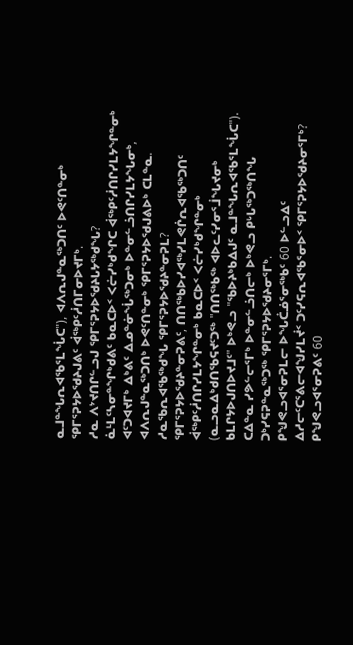ᓇᒧᓐᖓᕆᐊᖃᕐᒪᖔᑕ"), ᐊᐱᕆᒍᓐᓇᖅᑐᑎᑦ ᐅᕙᑦᑎᓐᓂᒃ ᕿᒥᕐᕈᔭᐅᖁᔨᒍᕕᑦ ᐋᖅᑭᑦᓲᑎᒥᓂᐅᔪᒥᒃ.
ᓱᓇ ᐱᔾᔪᑎᒋᓪᓗᒍ ᕿᒥᕐᕈᔭᐅᖁᔨᒐᔭᖅᑯᖓ?
ᓈᒻᒪᑦᓴᓂᓐᖏᒃᑯᕕᑦ ᑲᓇᑕᐅᑉ ᐸᓖᓯᒃᑯᖏᑕ ᐋᖅᑭᑦᓲᑎᒋᓯᒪᔭᖏᓐᓂᒃ ᐊᑦᑐᐊᔪᒥᒃ ᐃᒃᕕᑦ ᐃᓄᓐᓃᖔᖅᑐᓂᒃ ᐅᓐᓂᓪᓘᑎᒋᓯᒪᔭᖓᓂᒃ, ᐊᐱᕆᒍᓐᓇᖅᑐᑎᒃ ᐅᕙᑦᑎᓐᓂᒃ ᕿᒥᕐᕈᔭᐅᖁᒍᕕᐅᒃ ᑕᒪᓐᓇ.
ᓱᓇᖃᕆᐊᖃᖅᑯᖓ ᕿᒥᕐᕈᔭᐅᖁᔨᓐᓂᕈᒪ?
ᕿᒥᕐᕈᔭᐅᖁᔨᓐᓂᕈᕕᑦ, ᑎᑎᖅᑲᐅᓯᐊᖅᓯᒪᕙᒌᕆᐊᖃᖅᑐᑎᑦ ᐋᖅᑭᑦᓲᑎᒋᓯᒪᔭᖏᓐᓂᒃ ᑲᓇᑕᐅᑉ ᐸᓖᓯᒃᑯᖏᓐᓂᒃ (ᓇᓗᓇᐃᒃᑯᑎᖃᕋᔪᑦᑐᖅ "ᑎᑎᖅᑲᖅ ᐊᐅᓚᑦᓯᓂᕐᒨᖓᔪᓂᒃ ᑲᒪᒋᔭᐅᒍᑎᐅᔪᒧᑦ" ᐅᒃᕙᓗ "ᖃᐅᔨᒃᑲᐃᒍᑦ ᓇᒧᓐᖓᕆᐊᖃᕐᒪᖔᑕ").
ᑕᐃᓐᓇ ᓯᕗᓪᓕᕐᒥᒃ ᐅᓐᓂᓪᓘᑎᓕᒃ ᐅᒃᕙᓗ ᑭᒡᒐᖅᑐᖅᑎᖓ ᑐᒃᓯᕋᕈᓐᓇᖅᑐᖅ ᕿᒥᕐᕈᔭᐅᖁᔨᓂᕐᒥᒃ.
ᑭᖑᕙᓗᐊᕐᓂᕈᒪᓕ ᐅᖓᑖᓅᕐᓂᖅᑲᑦ 60 ᐅᓪᓗᐃᑦ ᐃᓱᓕᑦᑕᕐᕕᓕᐊᖑᓯᒪᔫᑉ ᑐᑦᓯᕋᕆᐊᖃᕐᓂᐅᑉ ᕿᒥᕐᕈᔭᐅᖁᔨᓂᕐᒥᒃ?
ᑭᖑᕙᓗᐊᕐᓂᕈᕕᑦ 60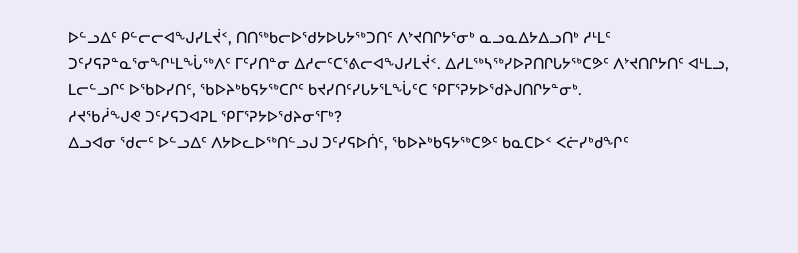ᐅᓪᓗᐃᑦ ᑭᓪᓕᓕᐊᖑᓯᒪᔫᑉ, ᑎᑎᖅᑲᓕᐅᖁᔭᐅᒐᔭᖅᑐᑎᑦ ᐱᔾᔪᑎᒋᔭᕐᓂᒃ ᓇᓗᓇᐃᔭᐃᓗᑎᒃ ᓱᒻᒪᑦ ᑐᑦᓯᕋᕈᓐᓇᕐᓂᖏᒻᒪᖔᖅᐱᑦ ᒥᑦᓯᑎᓐᓂ ᐃᓱᓕᑦᑕᕐᕕᓕᐊᖑᓯᒪᔫᑉ. ᐃᓱᒪᖅᓴᖅᓯᐅᕈᑎᒋᒐᔭᖅᑕᕗᑦ ᐱᔾᔪᑎᒋᔭᑎᑦ ᐊᒻᒪᓗ, ᒪᓕᓪᓗᒋᑦ ᐅᖃᐅᓯᑎᑦ, ᖃᐅᔨᒃᑲᕋᔭᖅᑕᒋᑦ ᑲᔪᓯᑎᑦᓯᒐᔭᕐᒪᖔᑦᑕ ᕿᒥᕐᕈᔭᐅᖁᔨᒍᑎᒋᔭᓐᓂᒃ.
ᓱᔪᖃᓲᖑᕙ ᑐᑦᓯᕋᑐᐊᕈᒪ ᕿᒥᕐᕈᔭᐅᖁᔨᓂᕐᒥᒃ?
ᐃᓗᐊᓂ ᖁᓕᑦ ᐅᓪᓗᐃᑦ ᐱᔭᐅᓚᐅᖅᑎᓪᓗᒍ ᑐᑦᓯᕋᐅᑏᑦ, ᖃᐅᔨᒃᑲᕋᔭᖅᑕᕗᑦ ᑲᓇᑕᐅᑉ ᐸᓖᓯᒃᑯᖏᑦ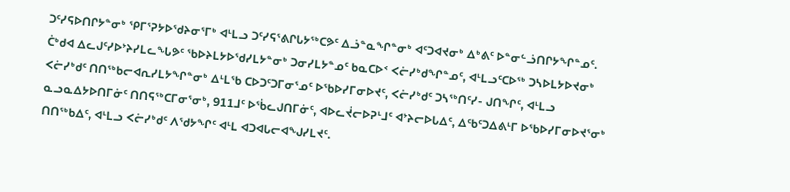ᑐᑦᓯᕋᐅᑎᒋᔭᓐᓂᒃ ᕿᒥᕐᕈᔭᐅᖁᔨᓂᕐᒥᒃ ᐊᒻᒪᓗ ᑐᑦᓯᕋᕐᕕᒋᒐᔭᖅᑕᕗᑦ ᐃᓘᓐᓇᖏᓐᓂᒃ ᐊᑦᑐᐊᔪᓂᒃ ᐃᒃᕕᑦ ᐅᓐᓂᓪᓘᑎᒋᔭᖏᓐᓄᑦ.
ᑖᒃᑯᐊ ᐃᓚᒍᑦᓯᐅᔾᔨᓯᒪᓚᖓᕗᑦ ᖃᐅᔨᒪᔭᐅᖁᓯᒪᔭᓐᓂᒃ ᑐᓂᓯᒪᔭᓐᓄᑦ ᑲᓇᑕᐅᑉ ᐸᓖᓯᒃᑯᖏᓐᓄᑦ, ᐊᒻᒪᓗᑦᑕᐅᖅ ᑐᓴᐅᒪᔭᐅᔪᓂᒃ ᐸᓖᓯᒃᑯᑦ ᑎᑎᖅᑲᓕᐊᕆᓯᒪᔭᖏᓐᓂᒃ ᐃᒻᒪᖃ ᑕᐅᑐᑦᑐᒥᓂᕐᓄᑦ ᐅᖃᐅᓯᒥᓂᐅᔪᑦ, ᐸᓖᓯᒃᑯᑦ ᑐᓴᖅᑎᑦᓯ- ᒍᑎᖏᑦ, ᐊᒻᒪᓗ ᓇᓗᓇᐃᔭᐅᑎᒥᓃᑦ ᑎᑎᕋᖅᑕᒥᓂᕐᓂᒃ, 911ᒧᑦ ᐅᖄᓚᒍᑎᒥᓃᑦ, ᐊᐅᓚᔫᓕᐅᕈᒻᒧᑦ ᐊᔾᔨᓕᐅᒐᐃᑦ, ᐃᑦᑲᑦᑐᐃᕕᒻᒥ ᐅᖃᐅᓯᒥᓂᐅᔪᕐᓂᒃ ᑎᑎᖅᑲᐃᑦ, ᐊᒻᒪᓗ ᐸᓖᓯᒃᑯᑦ ᐱᖁᔭᖏᑦ ᐊᒻᒪ ᐊᑐᐊᒐᓕᐊᖑᓯᒪᔪᑦ.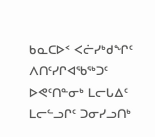ᑲᓇᑕᐅᑉ ᐸᓖᓯᒃᑯᖏᑦ ᐱᑎᑦᓯᒋᐊᖃᖅᑐᑦ ᐅᕙᑦᑎᓐᓂᒃ ᒪᓕᒐᐃᑦ ᒪᓕᓪᓗᒋᑦ ᑐᓂᓯᓗᑎᒃ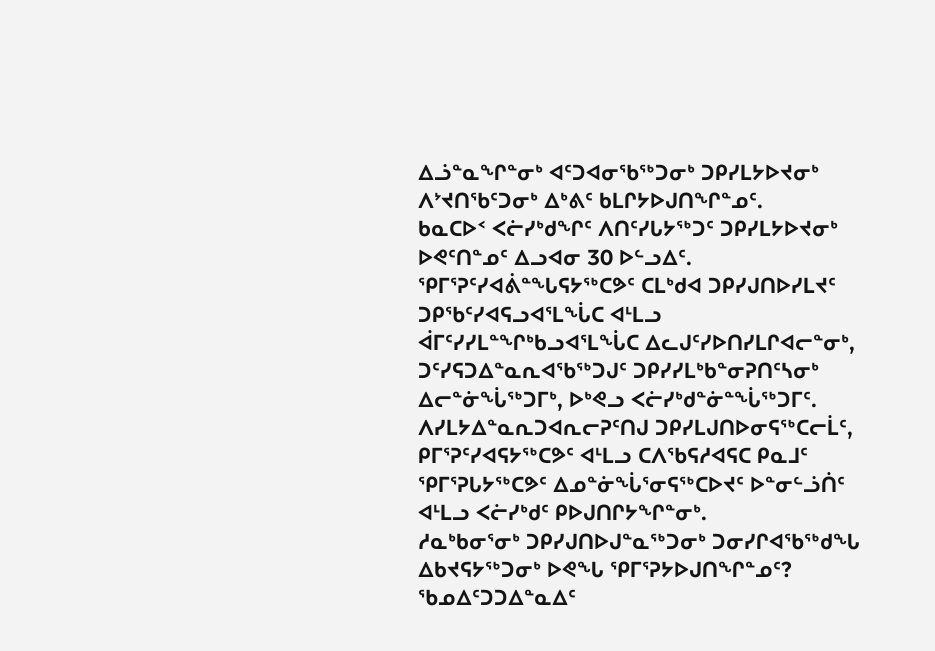ᐃᓘᓐᓇᖏᓐᓂᒃ ᐊᑦᑐᐊᓂᖃᖅᑐᓂᒃ ᑐᑭᓯᒪᔭᐅᔪᓂᒃ ᐱᔾᔪᑎᖃᑦᑐᓂᒃ ᐃᒃᕕᑦ ᑲᒪᒋᔭᐅᒍᑎᖏᓐᓄᑦ.
ᑲᓇᑕᐅᑉ ᐸᓖᓯᒃᑯᖏᑦ ᐱᑎᑦᓯᒐᔭᖅᑐᑦ ᑐᑭᓯᒪᔭᐅᔪᓂᒃ ᐅᕙᑦᑎᓐᓄᑦ ᐃᓗᐊᓂ 30 ᐅᓪᓗᐃᑦ. ᕿᒥᕐᕈᑦᓯᐊᕖᓐᖓᕋᔭᖅᑕᕗᑦ ᑕᒪᒃᑯᐊ ᑐᑭᓯᒍᑎᐅᓯᒪᔪᑦ ᑐᑭᖃᑦᓯᐊᕋᓗᐊᕐᒪᖔᑕ ᐊᒻᒪᓗ ᐋᒥᑦᓯᓯᒪᓐᖏᒃᑲᓗᐊᕐᒪᖔᑕ ᐃᓚᒍᑦᓯᐅᑎᓯᒪᒋᐊᓕᓐᓂᒃ, ᑐᑦᓯᕋᑐᐃᓐᓇᕆᐊᖃᖅᑐᒍᑦ ᑐᑭᓯᓯᒪᒃᑲᓐᓂᕈᑎᑦᓴᓂᒃ ᐃᓕᓐᓃᖔᖅᑐᒥᒃ, ᐅᒃᕙᓗ ᐸᓖᓯᒃᑯᓐᓃᓐᖔᖅᑐᒥᑦ.
ᐱᓯᒪᔭᐃᓐᓇᕆᑐᐊᕆᓕᕈᑦᑎᒍ ᑐᑭᓯᒪᒍᑎᐅᓂᕋᖅᑕᓕᒫᑦ, ᑭᒥᕐᕈᑦᓯᐊᕋᔭᖅᑕᕗᑦ ᐊᒻᒪᓗ ᑕᐱᖃᕋᓱᐊᕋᑕ ᑭᓇᒧᑦ ᕿᒥᕐᕈᒐᔭᖅᑕᕗᑦ ᐃᓄᓐᓃᖔᕐᓂᕋᖅᑕᐅᔪᑦ ᐅᓐᓂᓪᓘᑏᑦ ᐊᒻᒪᓗ ᐸᓖᓯᒃᑯᑦ ᑭᐅᒍᑎᒋᔭᖏᓐᓂᒃ.
ᓱᓇᒃᑲᓂᕐᓂᒃ ᑐᑭᓯᒍᑎᐅᒍᓐᓇᖅᑐᓂᒃ ᑐᓂᓯᒋᐊᖃᖅᑯᖓ ᐃᑲᔪᕋᔭᖅᑐᓂᒃ ᐅᕙᖓ ᕿᒥᕐᕈᔭᐅᒍᑎᖏᓐᓄᑦ?
ᖃᓄᐃᑦᑐᑐᐃᓐᓇᐃᑦ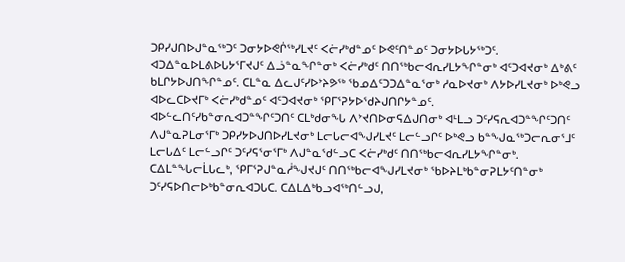ᑐᑭᓯᒍᑎᐅᒍᓐᓇᖅᑐᑦ ᑐᓂᔭᐅᕙᒌᖅᓯᒪᔪᑦ ᐸᓖᓯᒃᑯᓐᓄᑦ ᐅᕙᑦᑎᓐᓄᑦ ᑐᓂᔭᐅᒐᔭᖅᑐᑦ.
ᐊᑐᐃᓐᓇᐅᒪᕕᐅᒐᔭᕐᒥᔪᒍᑦ ᐃᓘᓐᓇᖏᓐᓂᒃ ᐸᓖᓯᒃᑯᑦ ᑎᑎᖅᑲᓕᐊᕆᓯᒪᔭᖏᓐᓂᒃ ᐊᑦᑐᐊᔪᓂᒃ ᐃᒃᕕᑦ ᑲᒪᒋᔭᐅᒍᑎᖏᓐᓄᑦ. ᑕᒪᓐᓇ ᐃᓚᒍᑦᓯᐅᔾᔨᕗᖅ ᖃᓄᐃᑦᑐᑐᐃᓐᓇᕐᓂᒃ ᓱᓇᐅᔪᓂᒃ ᐱᔭᐅᓯᒪᔪᓂᒃ ᐅᒃᕙᓗ ᐊᐅᓚᑕᐅᔪᒥᒃ ᐸᓖᓯᒃᑯᓐᓄᑦ ᐊᑦᑐᐊᔪᓂᒃ ᕿᒥᕐᕈᔭᐅᖁᔨᒍᑎᒋᔭᓐᓄᑦ.
ᐊᐅᓪᓚᑎᑦᓯᑲᓐᓂᕆᐊᑐᓐᖏᑦᑐᑎᑦ ᑕᒪᒃᑯᓂᖓ ᐱᔾᔪᑎᐅᓂᕋᐃᒍᑎᓂᒃ ᐊᒻᒪᓗ ᑐᑦᓯᕋᕆᐊᑐᓐᖏᑦᑐᑎᑦ ᐱᒍᓐᓇᕈᒪᓂᕐᒥᒃ ᑐᑭᓯᔭᐅᒍᑎᐅᓯᒪᔪᓂᒃ ᒪᓕᒐᓕᐊᖑᓯᒪᔪᑦ ᒪᓕᓪᓗᒋᑦ ᐅᒃᕙᓗ ᑲᓐᖑᓇᖅᑐᓕᕆᓂᕐᒧᑦ ᒪᓕᒐᐃᑦ ᒪᓕᓪᓗᒋᑦ ᑐᑦᓯᕋᕐᓂᕐᒥᒃ ᐱᒍᓐᓇᖁᓪᓗᑕ ᐸᓖᓯᒃᑯᑦ ᑎᑎᖅᑲᓕᐊᕆᓯᒪᔭᖏᓐᓂᒃ.
ᑕᐃᒪᓐᖓᓕᒫᒐᓚᒃ, ᕿᒥᕐᕈᒍᓐᓇᓲᖑᔪᒍᑦ ᑎᑎᖅᑲᓕᐊᖑᓯᒪᔪᓂᒃ ᖃᐅᔨᒪᒃᑲᓐᓂᕈᒪᔭᑦᑎᓐᓂᒃ ᑐᑦᓯᕋᐅᑎᓕᐅᒃᑲᓐᓂᕆᐊᑐᒐᑕ. ᑕᐃᒪᐃᒃᑲᓗᐊᖅᑎᓪᓗᒍ,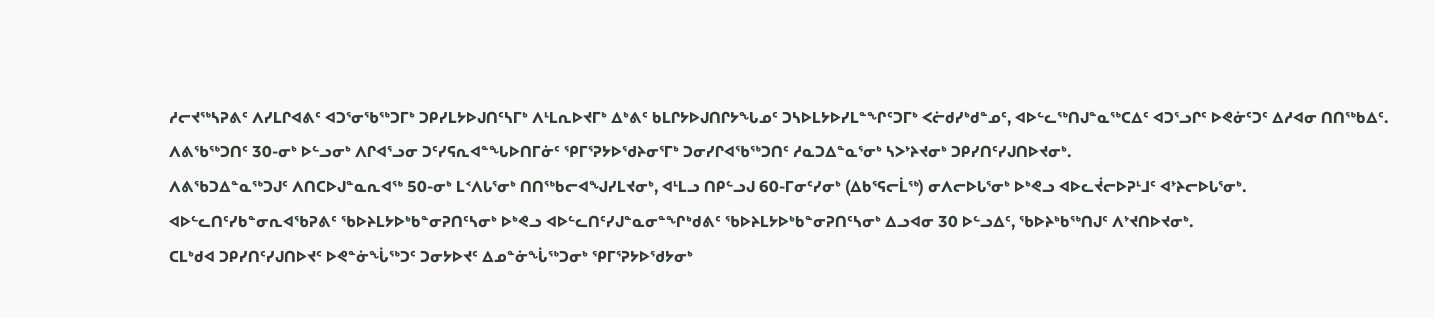ᓱᓕᔪᖅᓴᕈᕕᑦ ᐱᓯᒪᒋᐊᕕᑦ ᐊᑐᕐᓂᖃᖅᑐᒥᒃ ᑐᑭᓯᒪᔭᐅᒍᑎᑦᓴᒥᒃ ᐱᒻᒪᕆᐅᔪᒥᒃ ᐃᒃᕕᑦ ᑲᒪᒋᔭᐅᒍᑎᒋᔭᖓᓄᑦ ᑐᓴᐅᒪᔭᐅᓯᒪᓐᖏᑦᑐᒥᒃ ᐸᓖᑯᓯᒃᑯᓐᓄᑦ, ᐊᐅᓪᓚᖅᑎᒍᓐᓇᖅᑕᐃᑦ ᐊᑐᕐᓗᒋᑦ ᐅᕙᓃᑦᑐᑦ ᐃᓱᐊᓂ ᑎᑎᖅᑲᐃᑦ.
ᐱᕕᖃᖅᑐᑎᑦ 30-ᓂᒃ ᐅᓪᓗᓂᒃ ᐱᒋᐊᕐᓗᓂ ᑐᑦᓯᕋᕆᐊᓐᖓᐅᑎᒥᓃᑦ ᕿᒥᕐᕈᔭᐅᖁᔨᓂᕐᒥᒃ ᑐᓂᓯᒋᐊᖃᖅᑐᑎᑦ ᓱᓇᑐᐃᓐᓇᕐᓂᒃ ᓴᐳᔾᔨᔪᓂᒃ ᑐᑭᓯᑎᑦᓯᒍᑎᐅᔪᓂᒃ.
ᐱᕕᖃᑐᐃᓐᓇᖅᑐᒍᑦ ᐱᑎᑕᐅᒍᓐᓇᕆᐊᖅ 50-ᓂᒃ ᒪᑉᐱᒐᕐᓂᒃ ᑎᑎᖅᑲᓕᐊᖑᓯᒪᔪᓂᒃ, ᐊᒻᒪᓗ ᑎᑭᓪᓗᒍ 60-ᒥᓂᑦᓯᓂᒃ (ᐃᑲᕐᕋᓕᒫᖅ) ᓂᐱᓕᐅᒐᕐᓂᒃ ᐅᒃᕙᓗ ᐊᐅᓚᔫᓕᐅᕈᒻᒧᑦ ᐊᔾᔨᓕᐅᒐᕐᓂᒃ.
ᐊᐅᓪᓚᑎᑦᓯᑲᓐᓂᕆᐊᖃᕈᕕᑦ ᖃᐅᔨᒪᔭᐅᒃᑲᓐᓂᕈᑎᑦᓴᓂᒃ ᐅᒃᕙᓗ ᐊᐅᓪᓚᑎᑦᓯᒍᓐᓇᓂᓐᖏᒃᑯᕕᑦ ᖃᐅᔨᒪᔭᐅᒃᑲᓐᓂᕈᑎᑦᓴᓂᒃ ᐃᓗᐊᓂ 30 ᐅᓪᓗᐃᑦ, ᖃᐅᔨᒃᑲᖅᑎᒍᑦ ᐱᔾᔪᑎᐅᔪᓂᒃ.
ᑕᒪᒃᑯᐊ ᑐᑭᓯᑎᑦᓯᒍᑎᐅᔪᑦ ᐅᕙᓐᓃᖔᖅᑐᑦ ᑐᓂᔭᐅᔪᑦ ᐃᓄᓐᓃᖔᖅᑐᓂᒃ ᕿᒥᕐᕈᔭᐅᖁᔭᓂᒃ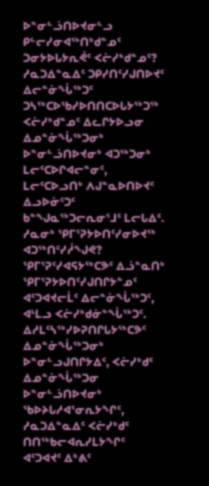ᐅᓐᓂᓪᓘᑎᐅᔪᓂᓪᓗ ᑭᓪᓕᓯᓂᐊᖅᑎᒃᑯᓐᓄᑦ ᑐᓂᔭᐅᒐᔭᕆᕚᑦ ᐸᓖᓯᒃᑯᓐᓄᑦ?
ᓱᓇᑐᐃᓐᓇᐃᑦ ᑐᑭᓯᑎᑦᓯᒍᑎᐅᔪᑦ ᐃᓕᓐᓃᖔᖅᑐᑦ ᑐᓴᖅᑕᐅᖃᓯᐅᑎᑎᑕᐅᒐᔭᖅᑐᖅ ᐸᓖᓯᒃᑯᓐᓄᑦ ᐃᓚᒋᔭᐅᓗᓂ ᐃᓄᓐᓃᖔᖅᑐᓂᒃ ᐅᓐᓂᓪᓘᑎᐅᔪᓂᒃ ᐊᑐᖅᑐᓂᒃ ᒪᓕᑦᑕᐅᒋᐊᓕᓐᓂᑦ, ᒪᓕᑦᑕᐅᓗᑎᒃ ᐱᒍᓐᓇᐅᑎᐅᔪᑦ ᐃᓗᐅᓃᑦᑐᑦ ᑲᓐᖑᓇᖅᑐᓕᕆᓂᕐᒧᑦ ᒪᓕᒐᐃᑦ.
ᓱᓇᓂᒃ ᕿᒥᕐᕈᔭᐅᑎᑦᓯᓂᐅᔪᖅ ᐊᑐᖅᑎᑦᓯᓲᖑᕙ?
ᕿᒥᕐᕈᑦᓯᐊᕋᔭᖅᑕᕗᑦ ᐃᓘᓐᓇᑎᒃ ᕿᒥᕐᕈᔭᐅᑎᑦᓯᒍᑎᒋᔭᓐᓄᑦ ᐊᑦᑐᐊᔪᓕᒫᑦ ᐃᓕᓐᓃᖔᖅᑐᑦ, ᐊᒻᒪᓗ ᐸᓖᓯᒃᑯᓃᓐᖔᖅᑐᑦ.
ᐃᓱᒪᑦᓴᖅᓯᐅᕈᑎᒋᒐᔭᖅᑕᕗᑦ ᐃᓄᓐᓃᖔᖅᑐᓂᒃ ᐅᓐᓂᓪᓗᒍᑎᒋᔭᐃᑦ, ᐸᓖᓯᒃᑯᑦ ᐃᓄᓐᓃᖔᖅᑐᓂ ᐅᓐᓂᓪᓘᑎᐅᔪᓂᒃ ᖃᐅᔨᒐᓱᐊᕐᓂᕆᔭᖏᑦ, ᓱᓇᑐᐃᓐᓇᐃᑦ ᐸᓖᓯᒃᑯᑦ ᑎᑎᖅᑲᓕᐊᕆᓯᒪᔭᖏᑦ ᐊᑦᑐᐊᔪᑦ ᐃᒃᕕᑦ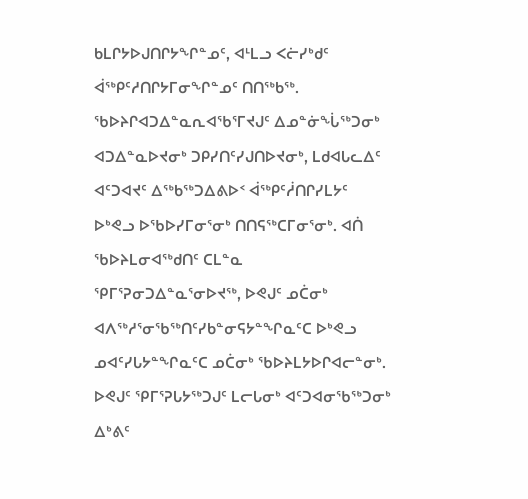ᑲᒪᒋᔭᐅᒍᑎᒋᔭᖏᓐᓄᑦ, ᐊᒻᒪᓗ ᐸᓖᓯᒃᑯᑦ ᐋᖅᑭᑦᓱᑎᒋᔭᒥᓂᖏᓐᓄᑦ ᑎᑎᖅᑲᖅ.
ᖃᐅᔨᒋᐊᑐᐃᓐᓇᕆᐊᖃᕐᒥᔪᒍᑦ ᐃᓄᓐᓃᖔᖅᑐᓂᒃ ᐊᑐᐃᓐᓇᐅᔪᓂᒃ ᑐᑭᓯᑎᑦᓯᒍᑎᐅᔪᓂᒃ, ᒪᑯᐊᒐᓚᐃᑦ ᐊᑦᑐᐊᔪᑦ ᐃᖅᑲᖅᑐᐃᕕᐅᑉ ᐋᖅᑭᑦᓲᑎᒋᓯᒪᔭᑦ ᐅᒃᕙᓗ ᐅᖃᐅᓯᒥᓂᕐᓂᒃ ᑎᑎᕋᖅᑕᒥᓂᕐᓂᒃ. ᐊᑏ ᖃᐅᔨᒪᓂᐊᖅᑯᑎᑦ ᑕᒪᓐᓇ ᕿᒥᕐᕈᓂᑐᐃᓐᓇᕐᓂᐅᔪᖅ, ᐅᕙᒍᑦ ᓄᑖᓂᒃ ᐊᐱᖅᓱᕐᓂᖃᖅᑎᑦᓯᑲᓐᓂᕋᔭᓐᖏᓇᑦᑕ ᐅᒃᕙᓗ ᓄᐊᑦᓯᒐᔭᓐᖏᓇᑦᑕ ᓄᑖᓂᒃ ᖃᐅᔨᒪᔭᐅᒋᐊᓕᓐᓂᒃ.
ᐅᕙᒍᑦ ᕿᒥᕐᕈᒐᔭᖅᑐᒍᑦ ᒪᓕᒐᓂᒃ ᐊᑦᑐᐊᓂᖃᖅᑐᓂᒃ ᐃᒃᕕᑦ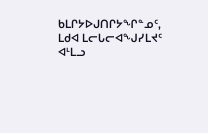ᑲᒪᒋᔭᐅᒍᑎᒋᔭᖏᓐᓄᑦ, ᒪᑯᐊ ᒪᓕᒐᓕᐊᖑᓯᒪᔪᑦ ᐊᒻᒪᓗ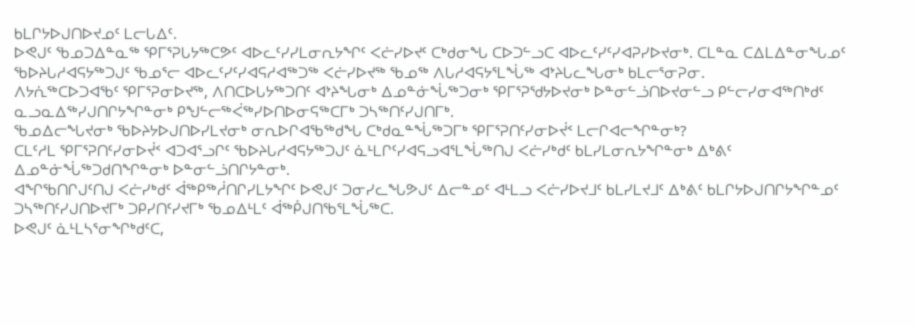ᑲᒪᒋᔭᐅᒍᑎᐅᔪᓄᑦ ᒪᓕᒐᐃᑦ.
ᐅᕙᒍᑦ ᖃᓄᑐᐃᓐᓇᖅ ᕿᒥᕐᕈᒐᔭᖅᑕᕗᑦ ᐊᐅᓚᑦᓯᓯᒪᓂᕆᔭᖏᑦ ᐸᓖᓯᐅᔪᑦ ᑕᒃᑯᓂᖓ ᑕᐅᑐᓪᓗᑕ ᐊᐅᓚᑦᓯᑦᓯᐊᕈᓯᐅᔪᓂᒃ. ᑕᒪᓐᓇ ᑕᐃᒪᐃᓐᓂᖓᓄᑦ ᖃᐅᔨᒐᓱᐊᕋᔭᖅᑐᒍᑦ ᖃᓄᕐᓕ ᐊᐅᓚᑦᓯᑦᓯᐊᕋᓱᐊᖅᑐᖅ ᐸᓖᓯᐅᔪᖅ ᖃᓄᖅ ᐱᒐᓱᐊᕋᔭᕐᒪᖔᖅ ᐊᔾᔨᒐᓚᖓᓂᒃ ᑲᒪᓕᕐᓂᕈᓂ.
ᐱᔭᕇᖅᑕᐅᑐᐊᖃᑦ ᕿᒥᕐᕈᓂᐅᔪᖅ, ᐱᑎᑕᐅᒐᔭᖅᑐᑎᑦ ᐊᔾᔨᖓᓂᒃ ᐃᓄᓐᓃᖔᖅᑐᓂᒃ ᕿᒥᕐᕈᖁᔭᐅᔪᓂᒃ ᐅᓐᓂᓪᓘᑎᐅᔪᓂᓪᓗ ᑭᓪᓕᓯᓂᐊᖅᑎᒃᑯᑦ ᓇᓗᓇᐃᖅᓯᒍᑎᒋᔭᖏᓐᓂᒃ ᑭᖑᓪᓕᖅᐹᖅᓯᐅᑎᐅᓂᕋᖅᑕᒥᒃ ᑐᓴᖅᑎᑦᓯᒍᑎᒥᒃ.
ᖃᓄᐃᓕᖓᔪᓂᒃ ᖃᐅᔨᔭᐅᒍᑎᐅᓯᒪᔪᓂᒃ ᓂᕆᐅᒋᐊᖃᖅᑯᖓ ᑕᒃᑯᓇᓐᖔᖅᑐᒥᒃ ᕿᒥᕐᕈᑎᑦᓯᓂᐅᔫᑉ ᒪᓕᒋᐊᓕᖏᓐᓂᒃ?
ᑕᒪᑦᓱᒪ ᕿᒥᕐᕈᑎᑦᓯᓂᐅᔫᑉ ᐊᑐᐊᕐᓗᒋᑦ ᖃᐅᔨᒐᓱᐊᕋᔭᖅᑐᒍᑦ ᓈᒻᒪᒋᑦᓯᐊᕋᓗᐊᕐᒪᖔᖅᑎᒍ ᐸᓖᓯᒃᑯᑦ ᑲᒪᓯᒪᓂᕆᔭᖏᓐᓂᒃ ᐃᒃᕕᑦ ᐃᓄᓐᓃᖔᖅᑐᑯᑎᖏᓐᓂᒃ ᐅᓐᓂᓪᓘᑎᒋᔭᓐᓂᒃ.
ᐊᖏᖃᑎᒋᒍᑦᑎᒍ ᐸᓖᓯᒃᑯᑦ ᐋᖅᑭᖅᓲᑎᒋᓯᒪᔭᖏᑦ ᐅᕙᒍᑦ ᑐᓂᓯᓚᖓᕗᒍᑦ ᐃᓕᓐᓄᑦ ᐊᒻᒪᓗ ᐸᓖᓯᐅᔪᒧᑦ ᑲᒪᓯᒪᔪᒧᑦ ᐃᒃᕕᑦ ᑲᒪᒋᔭᐅᒍᑎᒋᔭᖏᓐᓄᑦ ᑐᓴᖅᑎᑦᓯᒍᑎᐅᔪᒥᒃ ᑐᑭᓯᑎᑦᓯᔪᒥᒃ ᖃᓄᐃᒻᒪᑦ ᐋᖅᑮᒍᑎᖃᕐᒪᖔᖅᑕ.
ᐅᕙᒍᑦ ᓈᒻᒪᓴᕐᓂᖏᒃᑯᑦᑕ,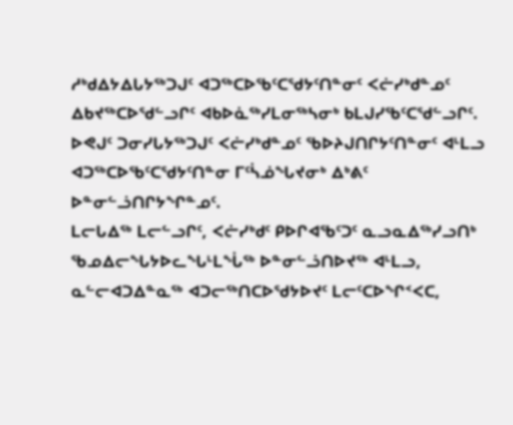ᓱᒃᑯᐃᔭᐃᒐᔭᖅᑐᒍᑦ ᐊᑐᖅᑕᐅᖃᑦᑕᖁᔭᑦᑎᓐᓂᑦ ᐸᓖᓯᒃᑯᓐᓄᑦ ᐃᑲᔪᖅᑕᐅᖁᓪᓗᒋᑦ ᐊᑲᐅᓈᖅᓯᒪᓂᖅᓴᓂᒃ ᑲᒪᒍᓯᖃᑦᑕᖁᓪᓗᒋᑦ.
ᐅᕙᒍᑦ ᑐᓂᓯᒐᔭᖅᑐᒍᑦ ᐸᓖᓯᒃᑯᓐᓄᑦ ᖃᐅᔨᒍᑎᒋᔭᑦᑎᓐᓂᑦ ᐊᒻᒪᓗ ᐊᑐᖅᑕᐅᖃᑦᑕᖁᔭᑦᑎᓐᓂ ᒥᑦᓵᓅᖓᔪᓂᒃ ᐃᒃᕕᑦ ᐅᓐᓂᓪᓘᑎᒋᔭᖏᓐᓄᑦ.
ᒪᓕᒐᐃᖅ ᒪᓕᓪᓗᒋᑦ, ᐸᓖᓯᒃᑯᑦ ᑭᐅᒋᐊᖃᑦᑐᑦ ᓇᓗᓇᐃᖅᓯᓗᑎᒃ ᖃᓄᐃᓕᖓᔭᐅᓚᖓᒻᒪᖔᖅ ᐅᓐᓂᓪᓘᑎᐅᔪᖅ ᐊᒻᒪᓗ, ᓇᓪᓕᐊᑐᐃᓐᓇᖅ ᐊᑐᓕᖅᑎᑕᐅᖁᔭᐅᔪᑦ ᒪᓕᑦᑕᐅᖏᑉᐸᑕ,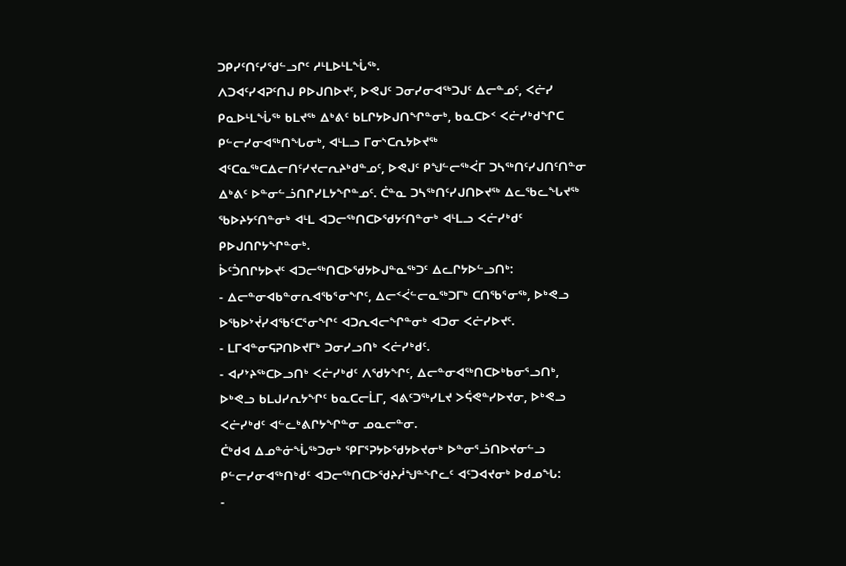ᑐᑭᓯᑦᑎᑦᓯᖁᓪᓗᒋᑦ ᓱᒻᒪᐅᒻᒪᖔᖅ.
ᐱᑐᐊᑦᓯᐊᕈᑦᑎᒍ ᑭᐅᒍᑎᐅᔪᑦ, ᐅᕙᒍᑦ ᑐᓂᓯᓂᐊᖅᑐᒍᑦ ᐃᓕᓐᓄᑦ, ᐸᓖᓯ ᑭᓇᐅᒻᒪᖔᖅ ᑲᒪᔪᖅ ᐃᒃᕕᑦ ᑲᒪᒋᔭᐅᒍᑎᖏᓐᓂᒃ, ᑲᓇᑕᐅᑉ ᐸᓖᓯᒃᑯᖏᑕ ᑭᓪᓕᓯᓂᐊᖅᑎᖓᓂᒃ, ᐊᒻᒪᓗ ᒥᓂᔅᑕᕆᔭᐅᔪᖅ ᐊᑦᑕᓇᖅᑕᐃᓕᑎᑦᓯᔪᓕᕆᔨᒃᑯᓐᓄᑦ, ᐅᕙᒍᑦ ᑭᖑᓪᓕᖅᐹᒥ ᑐᓴᖅᑎᑦᓯᒍᑎᑦᑎᓐᓂ ᐃᒃᕕᑦ ᐅᓐᓂᓪᓘᑎᒋᓯᒪᔭᖏᓐᓄᑦ. ᑖᓐᓇ ᑐᓴᖅᑎᑦᓯᒍᑎᐅᔪᖅ ᐃᓚᖃᓚᖓᔪᖅ ᖃᐅᔨᔭᑦᑎᓐᓂᒃ ᐊᒻᒪ ᐊᑐᓕᖅᑎᑕᐅᖁᔭᑦᑎᓐᓂᒃ ᐊᒻᒪᓗ ᐸᓖᓯᒃᑯᑦ ᑭᐅᒍᑎᒋᔭᖏᓐᓂᒃ.
ᐆᑦᑑᑎᒋᔭᐅᔪᑦ ᐊᑐᓕᖅᑎᑕᐅᖁᔭᐅᒍᓐᓇᖅᑐᑦ ᐃᓚᒋᔭᐅᓪᓗᑎᒃ:
- ᐃᓕᓐᓂᐊᑲᓐᓂᕆᐊᖃᕐᓂᖏᑦ, ᐃᓕᑉᐹᓪᓕᓇᖅᑐᒥᒃ ᑕᑎᖃᕐᓂᖅ, ᐅᒃᕙᓗ ᐅᖃᐅᔾᔫᓯᐊᖃᑦᑕᕐᓂᖏᑦ ᐊᑐᕆᐊᓕᖏᓐᓂᒃ ᐊᑐᓂ ᐸᓖᓯᐅᔪᑦ.
- ᒪᒥᐊᓐᓂᕋᕈᑎᐅᔪᒥᒃ ᑐᓂᓯᓗᑎᒃ ᐸᓖᓯᒃᑯᑦ.
- ᐊᓯᔾᔨᖅᑕᐅᓗᑎᒃ ᐸᓖᓯᒃᑯᑦ ᐱᖁᔭᖏᑦ, ᐃᓕᓐᓂᐊᖅᑎᑕᐅᒃᑲᓂᕐᓗᑎᒃ, ᐅᒃᕙᓗ ᑲᒪᒍᓯᕆᔭᖏᑦ ᑲᓇᑕᓕᒫᒥ, ᐊᕕᑦᑐᖅᓯᒪᔪ ᐳᕌᕙᓐᓯᐅᔪᓂ, ᐅᒃᕙᓗ ᐸᓖᓯᒃᑯᑦ ᐊᓪᓚᒃᕕᒋᔭᖏᓐᓂ ᓄᓇᓕᓐᓂ.
ᑖᒃᑯᐊ ᐃᓄᓐᓃᖔᖅᑐᓂᒃ ᕿᒥᕐᕈᔭᐅᖁᔭᐅᔪᓂᒃ ᐅᓐᓂᕐᓘᑎᐅᔪᓂᓪᓗ ᑭᓪᓕᓯᓂᐊᖅᑎᒃᑯᑦ ᐊᑐᓕᖅᑎᑕᐅᖁᔨᓲᖑᓐᖏᓚᑦ ᐊᑦᑐᐊᔪᓂᒃ ᐅᑯᓄᖓ:
-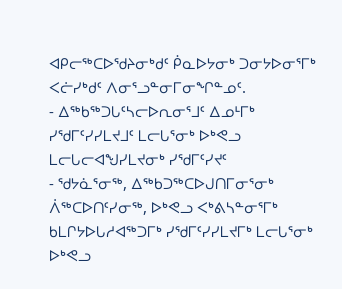ᐊᑭᓕᖅᑕᐅᖁᔨᓂᒃᑯᑦ ᑮᓇᐅᔭᓂᒃ ᑐᓂᔭᐅᓂᕐᒥᒃ ᐸᓖᓯᒃᑯᑦ ᐱᓂᕐᓗᓐᓂᒥᓂᖏᓐᓄᑦ.
- ᐃᖅᑲᖅᑐᒐᑦᓴᓕᐅᕆᓂᕐᒧᑦ ᐃᓄᒻᒥᒃ ᓯᖁᒥᑦᓯᓯᒪᔪᒧᑦ ᒪᓕᒐᕐᓂᒃ ᐅᒃᕙᓗ ᒪᓕᒐᓕᐊᖑᓯᒪᔪᓂᒃ ᓯᖁᒥᑦᓯᔪᑦ
- ᖁᔭᓈᕐᓂᖅ, ᐃᖅᑲᑐᖅᑕᐅᒍᑎᒥᓂᕐᓂᒃ ᐲᖅᑕᐅᑎᑦᓯᓂᖅ, ᐅᒃᕙᓗ ᐸᒃᕕᓴᓐᓂᕐᒥᒃ ᑲᒪᒋᔭᐅᒐᓱᐊᖅᑐᒥᒃ ᓯᖁᒥᑦᓯᓯᒪᔪᒥᒃ ᒪᓕᒐᕐᓂᒃ ᐅᒃᕙᓗ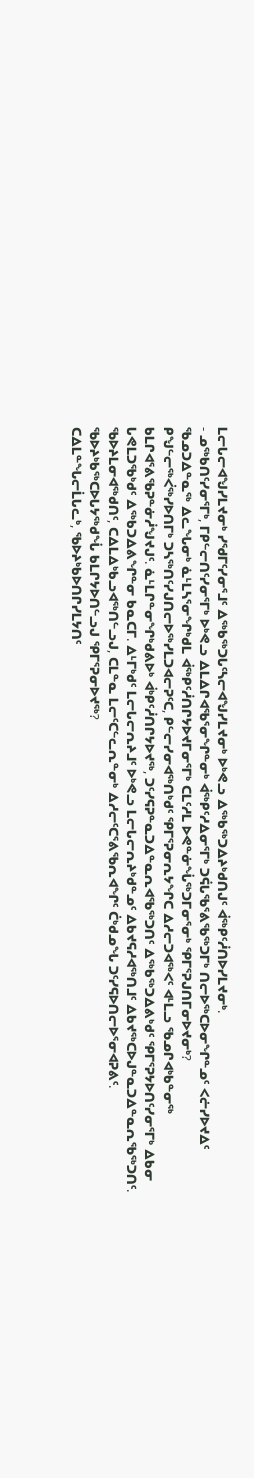ᒪᓕᒐᓕᐊᖑᓯᒪᔪᓂᒃ ᓯᖁᒥᑦᓯᓂᕐᒧᑦ ᐃᖅᑲᖅᑐᒐᑦᓴᓕᐊᖑᓯᒪᔪᓂᒃ ᐅᒃᕙᓗ ᐃᖅᑲᖅᑐᐃᔨᒃᑯᑎᒍᑦ ᐋᖅᑭᑦᓲᑎᐅᓯᒪᔪᓂᒃ.
- ᓄᖅᑲᑎᑦᓯᓂᕐᒥᒃ, ᒥᑭᓪᓕᑎᑦᓯᓂᕐᒥᒃ ᐅᒃᕙᓗ ᐃᒪᐃᒋᐊᖃᕐᓂᖏᓐᓂᒃ ᐋᖅᑭᑦᓱᐃᓂᕐᒥᒃ ᑐᕌᒐᖃᕐᕕᖃᖅᑐᒥᒃ ᑎᓕᐅᖅᑕᐅᓂᖏᓐᓄᑦ ᐸᓖᓯᐅᔪᐃᑦ
ᖃᓄᑐᐃᓐᓇᖅ ᐃᓚᖓᓂᒃ ᓈᒻᒪᓴᕐᓂᖏᒃᑯᒪ ᐋᖅᑭᑦᓲᑎᒋᔭᐅᔪᒥᓂᕐᒥᒃ ᑕᒪᑦᓱᒪ ᐅᕙᓐᓃᖔᖅᑐᒥᓂᕐᓂᒃ ᕿᒥᕐᕈᒍᑎᒥᓂᐅᔪᓂᒃ?
ᑭᖑᓪᓕᖅᐹᖅᓯᐅᑎᒥᒃ ᑐᓴᖅᑎᑦᓯᒍᑎᓕᐅᖅᓯᒪᑐᐊᓕᕈᑦᑕ, ᑭᓪᓕᓯᓂᐊᖅᑎᒃᑯᑦ ᕿᒥᕐᕈᓂᕆᔭᖏᑕ ᐃᓱᓕᑐᐊᖅᐸᑦ ᐊᒻᒪᓗ ᖃᓄᒋᐊᒃᑲᓐᓂᖅ ᑲᒪᒋᐊᕐᕕᖃᕈᓐᓃᓲᖑᔪᒍᑦ. ᓈᒻᒪᒋᓐᓂᖏᒃᑯᕕᐅᒃ ᐋᒃᑭᑦᓲᑎᒋᔭᐅᔪᖅ, ᑐᑦᓯᕋᕈᓐᓇᑐᐃᓐᓇᕆᐊᖃᖅᑐᑎᑦ ᐃᖅᑲᖅᑐᐃᕕᒃᑯᑦ ᕿᒥᕐᕈᔭᐅᑎᑦᓯᓂᕐᒥᒃ ᐃᑲᓂ ᒐᕙᒪᑐᖃᒃᑯᑦ ᐃᖅᑲᑐᐃᕕᖏᓐᓂ ᑲᓇᑕᒥ. ᐃᒻᒥᒃᑯᑦ ᒪᓕᒐᓕᕆᔨᒧᑦ ᐅᒃᕙᓗ ᒪᓕᒐᓕᕆᔨᒃᑯᓐᓄᑦ ᐃᑲᔪᕋᓱᐊᖅᑎᒧᑦ ᐃᑲᔪᖅᑕᐅᒍᓐᓇᑐᐃᓐᓇᕆᖃᖅᑐᑎᑦ. ᖃᐅᔨᒪᓂᐊᖅᑯᑎᑦ, ᑕᐃᒪᐃᒃᑲᓗᐊᖅᑎᓪᓗᒍ, ᑕᒪᓐᓇ ᒪᓕᑦᑕᓪᓚᕆᓐᓂᒃ ᐃᓱᓕᑦᑕᕐᕕᖃᕆᐊᖏᑦ ᑖᒃᑯᓄᖓ ᑐᑦᓯᕋᐅᑎᓕᐅᕐᓂᐊᕈᕕᑦ.
ᖃᐅᔨᒃᑲᖅᑕᐅᒐᔭᖅᑯᖔ ᑲᒪᒋᔭᐅᑎᓪᓗᒍ ᕿᒥᕐᕈᓂᐅᔪᖅ?
ᑕᐃᒪᓐᖓᓕᒫᒐᓚᒃ, ᖃᐅᔨᒃᑲᐅᑎᒋᓯᒪᔭᑎᑦ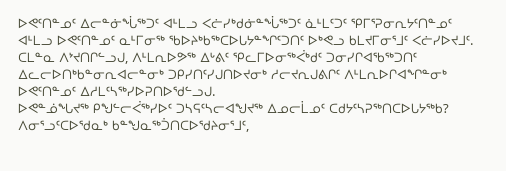ᐅᕙᑦᑎᓐᓄᑦ ᐃᓕᓐᓃᖔᖅᑐᑦ ᐊᒻᒪᓗ ᐸᓖᓯᒃᑯᓃᓐᖔᖅᑐᑦ ᓈᒻᒪᑦᑐᑦ ᕿᒥᕐᕈᓂᕆᔭᑦᑎᓐᓄᑦ ᐊᒻᒪᓗ ᐅᕙᑦᑎᓐᓄᑦ ᓇᒻᒥᓂᖅ ᖃᐅᔨᒃᑲᖅᑕᐅᒐᔭᓐᖏᑦᑐᑎᑦ ᐅᒃᕙᓗ ᑲᒪᔪᒥᓂᕐᒧᑦ ᐸᓖᓯᐅᔪᒧᑦ.
ᑕᒪᓐᓇ ᐱᔾᔪᑎᒋᓪᓗᒍ, ᐱᒻᒪᕆᐅᕗᖅ ᐃᒡᕕᑦ ᕿᓚᒥᐅᓂᖅᐹᒃᑯᑦ ᑐᓂᓯᒋᐊᖃᖅᑐᑎᑦ ᐃᓚᓕᐅᑎᒃᑲᓐᓂᕆᐊᓕᓐᓂᒃ ᑐᑭᓯᑎᑦᓯᒍᑎᐅᔪᓂᒃ ᓱᓕᔪᕆᒍᕕᒋᑦ ᐱᒻᒪᕆᐅᒋᐊᖏᓐᓂᒃ ᐅᕙᑦᑎᓐᓄᑦ ᐃᓱᒪᑦᓴᖅᓯᐅᕈᑎᐅᖁᓪᓗᒍ.
ᐅᕙᓐᓅᖓᔪᖅ ᑭᖑᓪᓕᐹᖅᓯᐅᑦ ᑐᓴᕋᑦᓴᓕᐊᖑᔪᖅ ᐃᓄᓕᒫᓄᑦ ᑕᑯᔭᑦᓴᕈᖅᑎᑕᐅᒐᔭᖅᑲ?
ᐱᓂᕐᓗᑦᑕᐅᖁᓇᒃ ᑲᓐᖑᓇᖅᑑᑎᑕᐅᖁᔨᓂᕐᒧᑦ,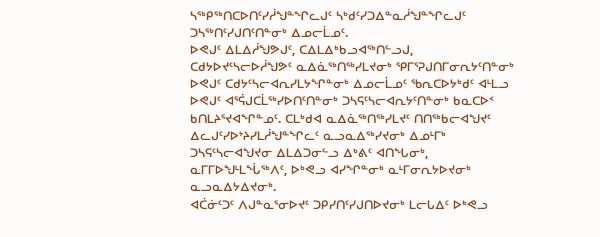ᓴᖅᑭᖅᑎᑕᐅᑎᑦᓯᓲᖑᓐᖏᓚᒍᑦ ᓴᒃᑯᑦᓯᑐᐃᓐᓇᓲᖑᓐᖏᓚᒍᑦ ᑐᓴᖅᑎᑦᓯᒍᑎᑦᑎᓐᓂᒃ ᐃᓄᓕᒫᓄᑦ.
ᐅᕙᒍᑦ ᐃᒪᐃᓲᖑᕗᒍᑦ, ᑕᐃᒪᐃᒃᑲᓗᐊᖅᑎᓪᓗᒍ, ᑕᑯᔭᐅᔪᑦᓴᓕᐅᓲᖑᕗᑦ ᓇᐃᓈᖅᑎᖅᓯᒪᔪᓂᒃ ᕿᒥᕐᕈᒍᑎᒥᓂᕆᔭᑦᑎᓐᓂᒃ ᐅᕙᒍᑦ ᑕᑯᔭᑦᓴᓕᐊᕆᓯᒪᔭᖏᓐᓂᒃ ᐃᓄᓕᒫᓄᑦ ᖃᕆᑕᐅᔭᒃᑯᑦ ᐊᒻᒪᓗ ᐅᕙᒍᑦ ᐊᕐᕌᒍᑕᒫᖅᓯᐅᑎᑦᑎᓐᓂᒃ ᑐᓴᕋᑦᓴᓕᐊᕆᔭᑦᑎᓐᓂᒃ ᑲᓇᑕᐅᑉ ᑲᑎᒪᔨᕐᔪᐊᖏᓐᓄᑦ. ᑕᒪᒃᑯᐊ ᓇᐃᓈᖅᑎᖅᓯᒪᔪᑦ ᑎᑎᖅᑲᓕᐊᖑᔪᑦ ᐃᓚᒍᑦᓯᐅᔾᔨᓯᒪᓲᖑᓐᖏᓚᑦ ᓇᓗᓇᐃᖅᓯᔪᓂᒃ ᐃᓄᒻᒥᒃ ᑐᓴᕋᑦᓴᓕᐊᖑᔪᓂ ᐃᒪᐃᑐᓂᓪᓗ ᐃᒃᕕᑦ ᐊᑎᖓᓂᒃ, ᓇᒥᒥᐅᖑᒻᒪᖔᖅᐱᑦ, ᐅᒃᕙᓗ ᐊᓯᖏᓐᓂᒃ ᓇᒻᒥᓂᕆᔭᐅᔪᓂᒃ ᓇᓗᓇᐃᔭᐃᔪᓂᒃ.
ᐊᑖᓃᑦᑐᑦ ᐱᒍᓐᓇᕐᓂᐅᔪᑦ ᑐᑭᓯᑎᑦᓯᒍᑎᐅᔪᓂᒃ ᒪᓕᒐᐃᑦ ᐅᒃᕙᓗ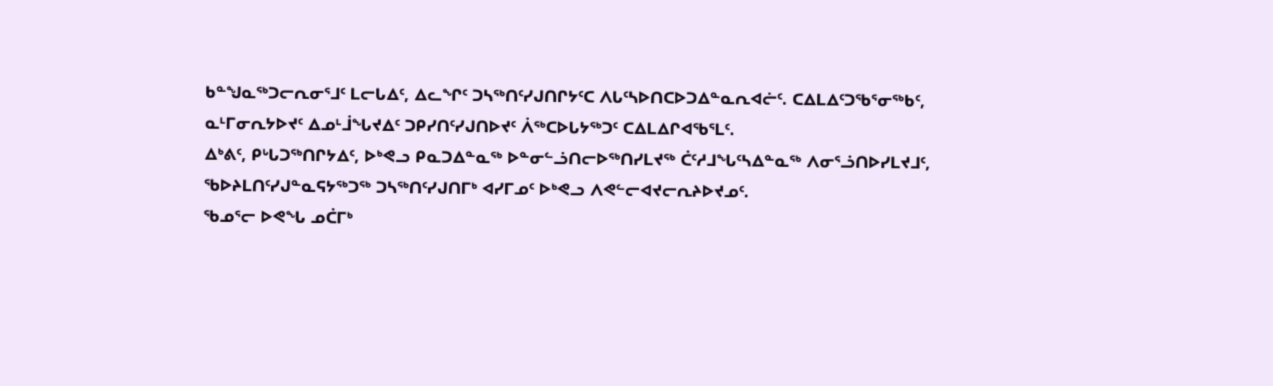ᑲᓐᖑᓇᖅᑐᓕᕆᓂᕐᒧᑦ ᒪᓕᒐᐃᑦ, ᐃᓚᖏᑦ ᑐᓴᖅᑎᑦᓯᒍᑎᒋᔭᑦᑕ ᐱᒐᑦᓴᐅᑎᑕᐅᑐᐃᓐᓇᕆᐊᓖᑦ. ᑕᐃᒪᐃᑦᑐᖃᕐᓂᖅᑲᑦ, ᓇᒻᒥᓂᕆᔭᐅᔪᑦ ᐃᓄᒻᒨᖓᔪᐃᑦ ᑐᑭᓯᑎᑦᓯᒍᑎᐅᔪᑦ ᐲᖅᑕᐅᒐᔭᖅᑐᑦ ᑕᐃᒪᐃᒋᐊᖃᕐᒪᑦ.
ᐃᒃᕕᑦ, ᑭᒡᒐᑐᖅᑎᒋᔭᐃᑦ, ᐅᒃᕙᓗ ᑭᓇᑐᐃᓐᓇᖅ ᐅᓐᓂᓪᓘᑎᓕᐅᖅᑎᓯᒪᔪᖅ ᑖᑦᓱᒧᖓᑦᓴᐃᓐᓇᖅ ᐱᓂᕐᓘᑎᐅᓯᒪᔪᒧᑦ, ᖃᐅᔨᒪᑎᑦᓯᒍᓐᓇᕋᔭᖅᑐᖅ ᑐᓴᖅᑎᑦᓯᒍᑎᒥᒃ ᐊᓯᒥᓄᑦ ᐅᒃᕙᓗ ᐱᕙᓪᓕᐊᔪᓕᕆᔨᐅᔪᓄᑦ.
ᖃᓄᕐᓕ ᐅᕙᖓ ᓄᑖᒥᒃ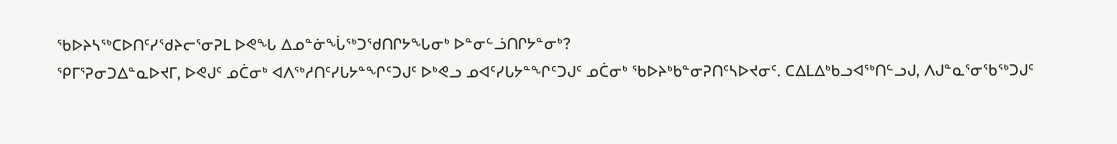ᖃᐅᔨᓴᖅᑕᐅᑎᑦᓯᖁᔨᓕᕐᓂᕈᒪ ᐅᕙᖓ ᐃᓄᓐᓃᖔᖅᑐᖁᑎᒋᔭᖓᓂᒃ ᐅᓐᓂᓪᓘᑎᒋᔭᓐᓂᒃ?
ᕿᒥᕐᕈᓂᑐᐃᓐᓇᐅᔪᒥ, ᐅᕙᒍᑦ ᓄᑖᓂᒃ ᐊᐱᖅᓱᑎᑦᓯᒐᔭᓐᖏᑦᑐᒍᑦ ᐅᒃᕙᓗ ᓄᐊᑦᓯᒐᔭᓐᖏᑦᑐᒍᑦ ᓄᑖᓂᒃ ᖃᐅᔨᒃᑲᓐᓂᕈᑎᑦᓴᐅᔪᓂᑦ. ᑕᐃᒪᐃᒃᑲᓗᐊᖅᑎᓪᓗᒍ, ᐱᒍᓐᓇᕐᓂᖃᖅᑐᒍᑦ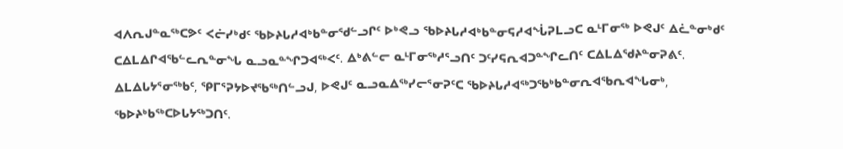ᐊᐱᕆᒍᓐᓇᖅᑕᕗᑦ ᐸᓖᓯᒃᑯᑦ ᖃᐅᔨᒐᓱᐊᒃᑲᓐᓂᖁᓪᓗᒋᑦ ᐅᒃᕙᓗ ᖃᐅᔨᒐᓱᐊᒃᑲᓐᓂᕋᓱᐊᖔᕈᒪᓗᑕ ᓇᒻᒥᓂᖅ ᐅᕙᒍᑦ ᐃᓛᓐᓂᒃᑯᑦ ᑕᐃᒪᐃᒋᐊᖃᓪᓚᕆᓐᓂᖓ ᓇᓗᓇᓐᖏᑐᐊᖅᐸᑦ. ᐃᒃᕕᓪᓕ ᓇᒻᒥᓂᖅᓱᕐᓗᑎᑦ ᑐᑦᓯᕋᕆᐊᑐᓐᖏᓚᑎᑦ ᑕᐃᒪᐃᖁᔨᓐᓂᕈᕕᑦ. ᐃᒪᐃᒐᔭᕐᓂᖅᑲᑦ, ᕿᒥᕐᕈᔭᐅᔪᖃᖅᑎᓪᓗᒍ, ᐅᕙᒍᑦ ᓇᓗᓇᐃᖅᓯᓕᕐᓂᕈᑦᑕ ᖃᐅᔨᒐᓱᐊᖅᑐᖃᒃᑲᓐᓂᕆᐊᖃᕆᐊᖓᓂᒃ, ᖃᐅᔨᒃᑲᖅᑕᐅᒐᔭᖅᑐᑎᑦ.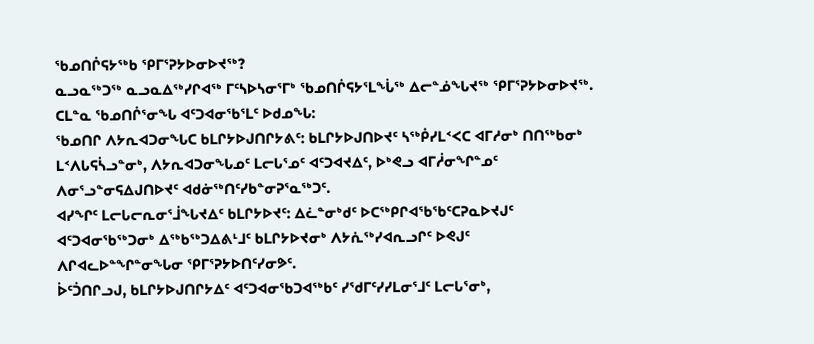ᖃᓄᑎᒌᕋᔭᖅᑲ ᕿᒥᕐᕈᔭᐅᓂᐅᔪᖅ?
ᓇᓗᓇᖅᑐᖅ ᓇᓗᓇᐃᖅᓯᒋᐊᖅ ᒥᑦᓴᐅᓴᓂᕐᒥᒃ ᖃᓄᑎᒌᕋᔭᕐᒪᖔᖅ ᐃᓕᓐᓅᖓᔪᖅ ᕿᒥᕐᕈᔭᐅᓂᐅᔪᖅ. ᑕᒪᓐᓇ ᖃᓄᑎᒌᕐᓂᖓ ᐊᑦᑐᐊᓂᖃᕐᒪᑦ ᐅᑯᓄᖓ:
ᖃᓄᑎᒋ ᐱᔭᕆᐊᑐᓂᖓᑕ ᑲᒪᒋᔭᐅᒍᑎᒋᔭᕕᑦ: ᑲᒪᒋᔭᐅᒍᑎᐅᔪᑦ ᓴᖅᑮᓯᒪᑉᐸᑕ ᐊᒥᓱᓂᒃ ᑎᑎᖅᑲᓂᒃ ᒪᑉᐱᒐᕋᓵᓗᓐᓂᒃ, ᐱᔭᕆᐊᑐᓂᖓᓄᑦ ᒪᓕᒐᕐᓄᑦ ᐊᑦᑐᐊᔪᐃᑦ, ᐅᒃᕙᓗ ᐊᒥᓲᓂᖏᓐᓄᑦ ᐱᓂᕐᓗᓐᓂᕋᐃᒍᑎᐅᔪᑦ ᐊᑯᓃᖅᑎᑦᓯᑲᓐᓂᕈᕐᓇᖅᑐᑦ.
ᐊᓯᖏᑦ ᒪᓕᒐᓕᕆᓂᕐᒨᖓᔪᐃᑦ ᑲᒪᒋᔭᐅᔪᑦ: ᐃᓛᓐᓂᒃᑯᑦ ᐅᑕᖅᑭᒋᐊᖃᖃᑦᑕᕈᓇᐅᔪᒍᑦ ᐊᑦᑐᐊᓂᖃᖅᑐᓂᒃ ᐃᖅᑲᖅᑐᐃᕕᒻᒧᑦ ᑲᒪᒋᔭᐅᔪᓂᒃ ᐱᔭᕇᖅᓯᐊᕆᓗᒋᑦ ᐅᕙᒍᑦ ᐱᒋᐊᓚᐅᓐᖏᓐᓂᖓᓂ ᕿᒥᕐᕈᔭᐅᑎᑦᓯᓂᕗᑦ.
ᐆᑦᑑᑎᒋᓗᒍ, ᑲᒪᒋᔭᐅᒍᑎᒋᔭᐃᑦ ᐊᑦᑐᐊᓂᖃᑐᐊᖅᑲᑦ ᓯᖁᒥᑦᓯᓯᒪᓂᕐᒧᑦ ᒪᓕᒐᕐᓂᒃ,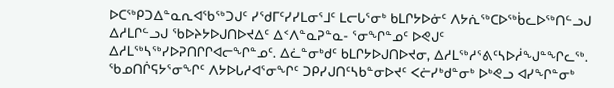ᐅᑕᖅᑭᑐᐃᓐᓇᕆᐊᖃᖅᑐᒍᑦ ᓯᖁᒥᑦᓯᓯᒪᓂᕐᒧᑦ ᒪᓕᒐᕐᓂᒃ ᑲᒪᒋᔭᐅᓃᑦ ᐱᔭᕇᖅᑕᐅᖅᑳᓚᐅᖅᑎᓪᓗᒍ ᐃᓱᒪᒋᓪᓗᒍ ᖃᐅᔨᔭᐅᒍᑎᐅᔪᐃᑦ ᐃᑉᐱᓐᓇᕈᓐᓇ- ᕐᓂᖏᓐᓄᑦ ᐅᕙᒍᑦ ᐃᓱᒪᖅᓴᖅᓯᐅᕈᑎᒋᒋᐊᓕᖏᓐᓄᑦ. ᐃᓛᓐᓂᒃᑯᑦ ᑲᒪᒋᔭᐅᒍᑎᐅᔪᓂ, ᐃᓱᒪᖅᓱᕐᕕᑦᓴᐅᓲᖑᓐᖏᓚᖅ.
ᖃᓄᑎᒌᕋᔭᕐᓂᖏᑦ ᐱᔭᐅᒐᓱᐊᕐᓂᖏᑦ ᑐᑭᓯᒍᑎᑦᓴᑲᓐᓂᐅᔪᑦ ᐸᓖᓯᒃᑯᓐᓂᒃ ᐅᒃᕙᓗ ᐊᓯᖏᓐᓂᒃ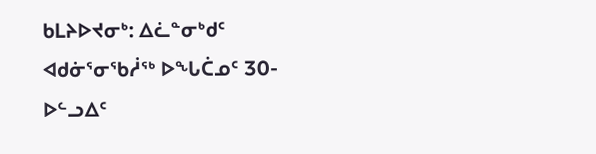ᑲᒪᔨᐅᔪᓂᒃ: ᐃᓛᓐᓂᒃᑯᑦ ᐊᑯᓃᕐᓂᖃᓲᖅ ᐅᖓᑖᓄᑦ 30-ᐅᓪᓗᐃᑦ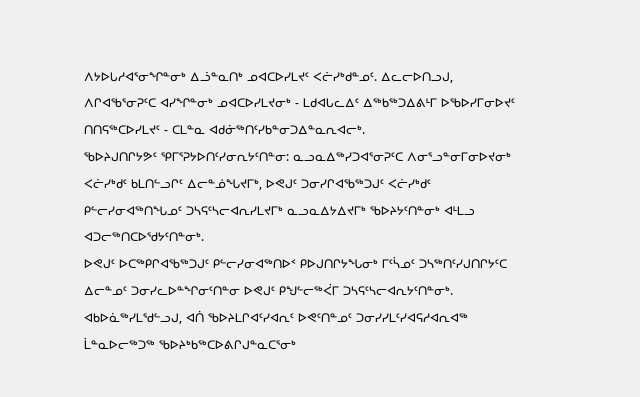ᐱᔭᐅᒐᓱᐊᕐᓂᖏᓐᓂᒃ ᐃᓘᓐᓇᑎᒃ ᓄᐊᑕᐅᓯᒪᔪᑦ ᐸᓖᓯᒃᑯᓐᓄᑦ. ᐃᓚᓕᐅᑎᓗᒍ, ᐱᒋᐊᖃᕐᓂᕈᑦᑕ ᐊᓯᖏᓐᓂᒃ ᓄᐊᑕᐅᓯᒪᔪᓂᒃ - ᒪᑯᐊᒐᓚᐃᑦ ᐃᖅᑲᖅᑐᐃᕕᒻᒥ ᐅᖃᐅᓯᒥᓂᐅᔪᑦ ᑎᑎᕋᖅᑕᐅᓯᒪᔪᑦ - ᑕᒪᓐᓇ ᐊᑯᓃᖅᑎᑦᓯᑲᓐᓂᑐᐃᓐᓇᕆᐊᓕᒃ.
ᖃᐅᔨᒍᑎᒋᔭᕗᑦ ᕿᒥᕐᕈᔭᐅᑎᑦᓯᓂᕆᔭᑦᑎᓐᓂ: ᓇᓗᓇᐃᖅᓯᑐᐊᕐᓂᕈᑦᑕ ᐱᓂᕐᓗᓐᓂᒥᓂᐅᔪᓂᒃ ᐸᓖᓯᒃᑯᑦ ᑲᒪᑎᓪᓗᒋᑦ ᐃᓕᓐᓅᖓᔪᒥᒃ, ᐅᕙᒍᑦ ᑐᓂᓯᒋᐊᖃᖅᑐᒍᑦ ᐸᓖᓯᒃᑯᑦ ᑭᓪᓕᓯᓂᐊᖅᑎᖓᓄᑦ ᑐᓴᕋᑦᓴᓕᐊᕆᓯᒪᔪᒥᒃ ᓇᓗᓇᐃᔭᐃᔪᒥᒃ ᖃᐅᔨᔭᑦᑎᓐᓂᒃ ᐊᒻᒪᓗ ᐊᑐᓕᖅᑎᑕᐅᖁᔭᑦᑎᓐᓂᒃ.
ᐅᕙᒍᑦ ᐅᑕᖅᑭᒋᐊᖃᖅᑐᒍᑦ ᑭᓪᓕᓯᓂᐊᖅᑎᐅᑉ ᑭᐅᒍᑎᒋᔭᖓᓂᒃ ᒥᑦᓵᓄᑦ ᑐᓴᖅᑎᑦᓯᒍᑎᒋᔭᑦᑕ ᐃᓕᓐᓄᑦ ᑐᓂᓯᓚᐅᓐᖏᓂᑦᑎᓐᓂ ᐅᕙᒍᑦ ᑭᖑᓪᓕᖅᐹᒥ ᑐᓴᕋᑦᓴᓕᐊᕆᔭᑦᑎᓐᓂᒃ.
ᐊᑲᐅᓈᖅᓯᒪᖁᓪᓗᒍ, ᐊᑏ ᖃᐅᔨᒪᒋᐊᑦᓯᐊᕆᑦ ᐅᕙᑦᑎᓐᓄᑦ ᑐᓂᓯᓯᒪᑦᓯᐊᕋᓱᐊᕆᐊᖅ ᒫᓐᓇᐅᓕᖅᑐᖅ ᖃᐅᔨᒃᑲᖅᑕᐅᕕᒋᒍᓐᓇᑕᕐᓂᒃ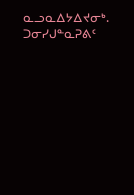ᓇᓗᓇᐃᔭᐃᔪᓂᒃ. ᑐᓂᓯᒍᓐᓇᕈᕕᑦ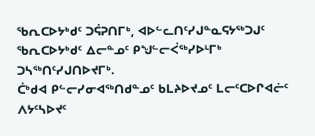ᖃᕆᑕᐅᔭᒃᑯᑦ ᑐᕌᕈᑎᒥᒃ, ᐊᐅᓪᓚᑎᑦᓯᒍᓐᓇᕋᔭᖅᑐᒍᑦ ᖃᕆᑕᐅᔭᒃᑯᑦ ᐃᓕᓐᓄᑦ ᑭᖑᓪᓕᐹᖅᓯᐅᒻᒥᒃ ᑐᓴᖅᑎᑦᓯᒍᑎᐅᔪᒥᒃ.
ᑖᒃᑯᐊ ᑭᓪᓕᓯᓂᐊᖅᑎᑯᓐᓄᑦ ᑲᒪᔨᐅᔪᓄᑦ ᒪᓕᑦᑕᐅᒋᐊᓖᑦ ᐱᔭᑦᓴᐅᔪᑦ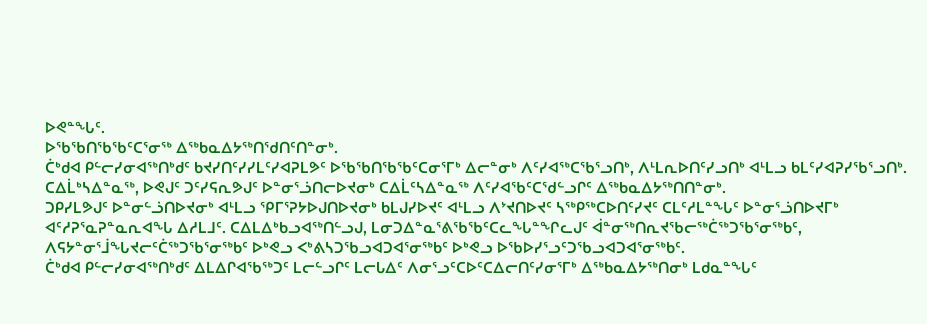ᐅᕙᓐᖓᑦ.
ᐅᖃᖃᑎᖃᖃᑦᑕᕐᓂᖅ ᐃᖅᑲᓇᐃᔭᖅᑎᖁᑎᑦᑎᓐᓂᒃ.
ᑖᒃᑯᐊ ᑭᓪᓕᓯᓂᐊᖅᑎᒃᑯᑦ ᑲᔪᓯᑎᑦᓯᓯᒪᑦᓯᐊᕈᒪᕗᑦ ᐅᖃᖃᑎᖃᖃᑦᑕᓂᕐᒥᒃ ᐃᓕᓐᓂᒃ ᐱᑦᓯᐊᖅᑕᖃᕐᓗᑎᒃ, ᐱᒻᒪᕆᐅᑎᑦᓯᓗᑎᒃ ᐊᒻᒪᓗ ᑲᒪᑦᓯᐊᕈᓯᖃᕐᓗᑎᒃ. ᑕᐃᒫᒃᓴᐃᓐᓇᖅ, ᐅᕙᒍᑦ ᑐᑦᓯᕋᕆᕗᒍᑦ ᐅᓐᓂᕐᓘᑎᓕᐅᔪᓂᒃ ᑕᐃᒫᑦᓴᐃᓐᓇᖅ ᐱᑦᓯᐊᖃᑦᑕᖁᓪᓗᒋᑦ ᐃᖅᑲᓇᐃᔭᖅᑎᑎᓐᓂᒃ.
ᑐᑭᓯᒪᕗᒍᑦ ᐅᓐᓂᓪᓘᑎᐅᔪᓂᒃ ᐊᒻᒪᓗ ᕿᒥᕐᕈᔭᐅᒍᑎᐅᔪᓂᒃ ᑲᒪᒍᓯᐅᔪᑦ ᐊᒻᒪᓗ ᐱᔾᔪᑎᐅᔪᑦ ᓴᖅᑭᖅᑕᐅᑎᑦᓯᔪᑦ ᑕᒪᑦᓱᒪᓐᖓᑦ ᐅᓐᓂᕐᓘᑎᐅᔪᒥᒃ ᐊᑦᓱᕈᕐᓇᕈᓐᓇᕆᐊᖓ ᐃᓱᒪᒧᑦ. ᑕᐃᒪᐃᒃᑲᓗᐊᖅᑎᓪᓗᒍ, ᒪᓂᑐᐃᓐᓇᕐᕕᖃᖃᑦᑕᓚᖓᓐᖏᓚᒍᑦ ᐋᓐᓂᖅᑎᕆᔪᖃᓕᖅᑖᖅᑐᖃᕐᓂᖅᑲᑦ, ᐱᕋᔭᓐᓂᕐᒨᖓᔪᓕᑦᑖᖅᑐᖃᕐᓂᖅᑲᑦ ᐅᒃᕙᓗ ᐸᒃᕕᓴᑐᖃᓗᐊᑐᐊᕐᓂᖅᑲᑦ ᐅᒃᕙᓗ ᐅᖃᐅᓯᕐᓗᑦᑐᖃᓗᐊᑐᐊᕐᓂᖅᑲᑦ.
ᑖᒃᑯᐊ ᑭᓪᓕᓯᓂᐊᖅᑎᒃᑯᑦ ᐃᒪᐃᒋᐊᖃᖅᑐᑦ ᒪᓕᓪᓗᒋᑦ ᒪᓕᒐᐃᑦ ᐱᓂᕐᓗᑦᑕᐅᑦᑕᐃᓕᑎᑦᓯᓂᕐᒥᒃ ᐃᖅᑲᓇᐃᔭᖅᑎᓂᒃ ᒪᑯᓇᓐᖓᑦ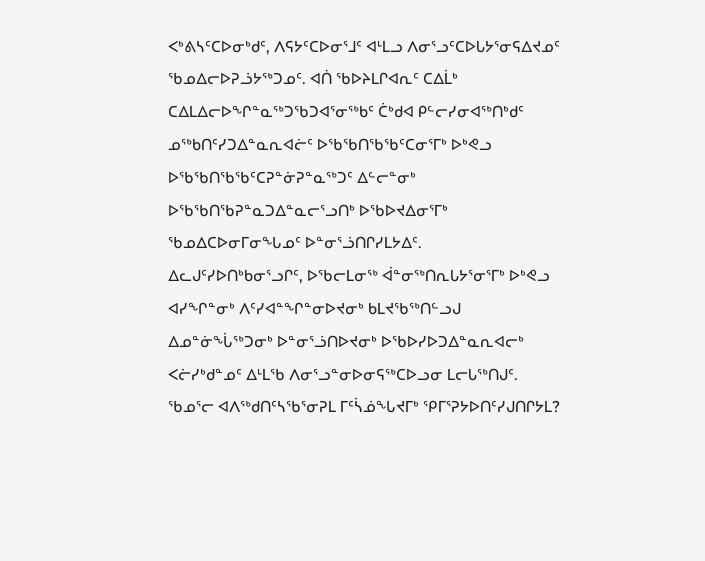ᐸᒃᕕᓴᑦᑕᐅᓂᒃᑯᑦ, ᐱᕋᔭᑦᑕᐅᓂᕐᒧᑦ ᐊᒻᒪᓗ ᐱᓂᕐᓗᑦᑕᐅᒐᔭᕐᓂᕋᐃᔪᓄᑦ ᖃᓄᐃᓕᐅᕈᓘᔭᖅᑐᓄᑦ. ᐊᑏ ᖃᐅᔨᒪᒋᐊᕆᑦ ᑕᐃᒫᒃ ᑕᐃᒪᐃᓕᐅᖏᓐᓇᖅᑐᖃᑐᐊᕐᓂᖅᑲᑦ ᑖᒃᑯᐊ ᑭᓪᓕᓯᓂᐊᖅᑎᒃᑯᑦ ᓄᖅᑲᑎᑦᓯᑐᐃᓐᓇᕆᐊᓖᑦ ᐅᖃᖃᑎᖃᖃᑦᑕᓂᕐᒥᒃ ᐅᒃᕙᓗ ᐅᖃᖃᑎᖃᖃᑦᑕᕈᓐᓃᕈᓐᓇᖅᑐᑦ ᐃᓪᓕᓐᓂᒃ ᐅᖃᖃᑎᖃᕈᓐᓇᑐᐃᓐᓇᓕᕐᓗᑎᒃ ᐅᖃᐅᔪᐃᓂᕐᒥᒃ ᖃᓄᐃᑕᐅᓂᒥᓂᖓᓄᑦ ᐅᓐᓂᕐᓘᑎᒋᓯᒪᔭᐃᑦ.
ᐃᓚᒍᑦᓯᐅᑎᒃᑲᓂᕐᓗᒋᑦ, ᐅᖃᓕᒪᓂᖅ ᐋᓐᓂᖅᑎᕆᒐᔭᕐᓂᕐᒥᒃ ᐅᒃᕙᓗ ᐊᓯᖏᓐᓂᒃ ᐱᑦᓯᐊᓐᖏᓐᓂᐅᔪᓂᒃ ᑲᒪᔪᖃᖅᑎᓪᓗᒍ ᐃᓄᓐᓃᖔᖅᑐᓂᒃ ᐅᓐᓂᕐᓘᑎᐅᔪᓂᒃ ᐅᖃᐅᓯᐅᑐᐃᓐᓇᕆᐊᓕᒃ ᐸᓖᓯᒃᑯᓐᓄᑦ ᐃᒻᒪᖃ ᐱᓂᕐᓗᓐᓂᐅᓂᕋᖅᑕᐅᓗᓂ ᒪᓕᒐᖅᑎᒍᑦ.
ᖃᓄᕐᓕ ᐊᐱᖅᑯᑎᑦᓴᖃᕐᓂᕈᒪ ᒥᑦᓵᓅᖓᔪᒥᒃ ᕿᒥᕐᕈᔭᐅᑎᑦᓯᒍᑎᒋᔭᒪ?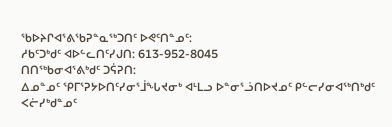ᖃᐅᔨᒋᐊᕐᕕᖃᕈᓐᓇᖅᑐᑎᑦ ᐅᕙᑦᑎᓐᓄᑦ:
ᓱᑲᑦᑐᒃᑯᑦ ᐊᐅᓪᓚᑎᑦᓯᒍᑎ: 613-952-8045
ᑎᑎᖅᑲᓂᐊᕐᕕᒃᑯᑦ ᑐᕌᕈᑎ:
ᐃᓄᓐᓄᑦ ᕿᒥᕐᕈᔭᐅᑎᑦᓯᓂᕐᒨᖓᔪᓂᒃ ᐊᒻᒪᓗ ᐅᓐᓂᕐᓘᑎᐅᔪᓄᑦ ᑭᓪᓕᓯᓂᐊᖅᑎᒃᑯᑦ ᐸᓖᓯᒃᑯᓐᓄᑦ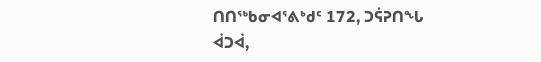ᑎᑎᖅᑲᓂᐊᕐᕕᒃᑯᑦ 172, ᑐᕌᕈᑎᖓ
ᐋᑐᐋ,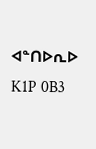ᐊᓐᑎᐅᕆᐅ K1P 0B3